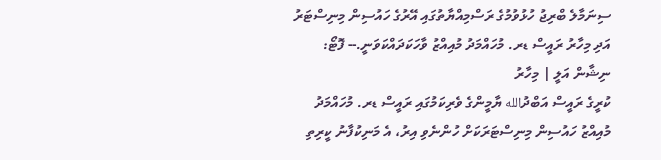ސިނަމާލެ ބްރިޖު ހުޅުވުމުގެ ރަސްމިއްޔާތުގައި އޭރުގެ ހައުސިން މިނިސްޓަރު އަދި މިހާރު ރައީސް ޑރ. މުހައްމަދު މުއިއްޒު ވާހަކަދައްކަވަނީ.-- ފޮޓޯ: ނިޝާން އަލީ | މިހާރު
ކުރީގެ ރައީސް އަބްދުالله ޔާމީންގެ ވެރިކަމުގައި ރައީސް ޑރ. މުހައްމަދު މުއިއްޒު ހައުސިން މިނިސްޓަރަކަށް ހުންނެވި އިރު، އެ މަނިކުފާނު ކީރިތި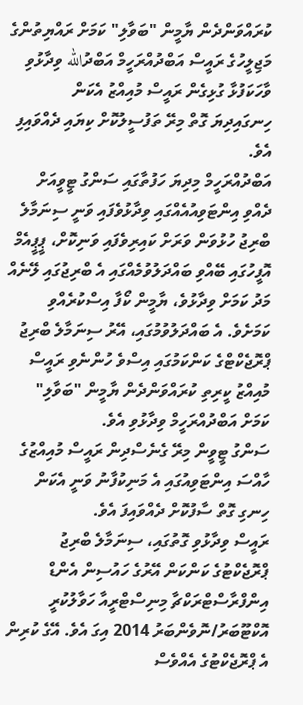ކުރައްވަންދެން ޔާމީން "ބަވާލި" ކަމަށް ރައްޔިތުންގެ މަޖިލީހުގެ ރައީސް އަބްދުއްރަހީމް އަބްދުالله ވިދާޅުވި ވާހަކަފުޅާ ގުޅިގެން ރައީސް މުއިއްޒު އެކަން ހިނގައިދިޔަ ގޮތް މިރޭ ތަފުސީލުކޮށް ކިޔައި ދެއްވައިފި އެވެ.
އަބްދުއްރަހީމް މިދިޔަ ހަފުތާގައި ސަންގު ޓީވީއަށް ދެއްވި އިންޓަވިއުއެއްގައި ވިދާޅުވެފައި ވަނީ ސިނަމާލެ ބްރިޖު ހުޅުވަން ވަރަށް ކައިރިވެފައި ވަނިކޮށް، ޕީޕީއެމް އޮފީހުގައި ބޭއްވި ބައްދަލުވުމެއްގައި އެ ބްރިޖުގައި ލޭނެއް މަދު ކަމަށް ވިދާޅުވެ، ޔާމީން ކޯފާ އިސްކުރެއްވި ކަމަށެވެ. އެ ބައްދަލުވުމުގައި، އޭރު ސިނަމާލެ ބްރިޖު ޕްރޮޖެކްޓްގެ ކަންކަމުގައި އިސްވެ ހުންނެވި ރައީސް މުއިއްޒު ކީރިތި ކުރައްވަންދެން ޔާމީން "ބަވާލި" ކަމަށް އަބްދުއްރަހީމް ވިދާޅުވި އެވެ.
ސަންގު ޓީވީން މިރޭ ގެނެސްދިން ރައީސް މުއިއްޒުގެ ހާއްސަ އިންޓަވިއުގައި އެ މަނިކުފާނު ވަނީ އެކަން ހިނގި ގޮތް ސާފުކޮށް ދެއްވައިފަ އެވެ.
ރައީސް ވިދާޅުވި ގޮތުގައި، ސިނަމާލެ ބްރިޖު ޕްރޮޖެކްޓުގެ ކަންކަން އޭރުގެ ހައުސިން އެންޑް އިންފްރާސްޓްރަކްޗާ މިނިސްޓްރީއާ ހަވާލުކުރީ އޮކްޓޫބަރު/ނޮވެންބަރު 2014 އިގަ އެވެ. އޭގެ ކުރިން އެ ޕްރޮޖެކްޓުގެ އެއްވެސް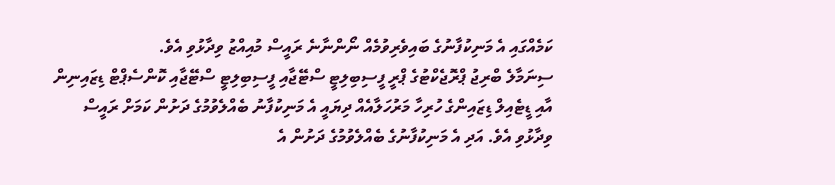ކަމެއްގައި އެ މަނިކުފާނުގެ ބައިވެރިވުމެއް ނޯންނާނެ ރައީސް މުއިއްޒު ވިދާޅުވި އެވެ.
ސިނަމާލެ ބްރިޖު ޕްރޮޖެކްޓުގެ ޕްރީ ފީސިބިލިޓީ ސްޓޭޖާއި ފީސިބިލިޓީ ސްޓޭޖާއި ކޮންސެޕްޓް ޑިޒައިނިން އާއި ޑީޓެއިލް ޑިޒައިންގެ ހުރިހާ މަރުހަލާއެއް ދިޔައީ އެ މަނިކުފާނު ބެއްލެވުމުގެ ދަށުން ކަމަށް ރައީސް ވިދާޅުވި އެވެ. އަދި އެ މަނިކުފާނުގެ ބެއްލެވުމުގެ ދަށުން އެ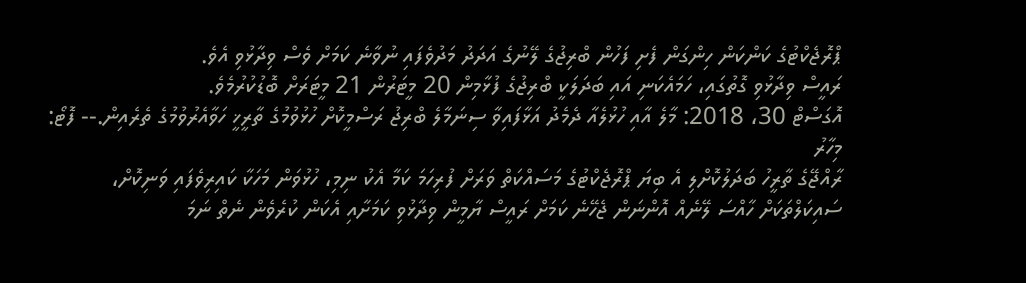ޕްރޮޖެކްޓުގެ ކަންކަން ހިންގަން ފެށި ފަހުން ބްރިޖުގެ ލޭނުގެ އަދަދު މަދުވެފައި ނުވާނެ ކަމަށް ވެސް ވިދާޅުވި އެވެ.
ރައީސް ވިދާޅުވި ގޮތުގައި، ހަމައެކަނި އައި ބަދަލަކީ ބްރިޖުގެ ފުޅާމިން 20 މީޓަރުން 21 މީޓަރަށް ބޮޑުކުރުމެވެ.
އޮގަސްޓް 30، 2018: މާލެ އާއި ހުޅުލެއާ ދެމެދު އަޅާފައިވާ ސިނަމާލެ ބްރިޖު ރަސްމީކޮށް ހުޅުވުމުގެ ތާރީޚީ ހަވާއެރުވުމުގެ ތެރެއިން.-- ފޮޓޯ: މިހާރު
ރާއްޖޭގެ ތާރީހު ބަދަލުކޮށްލި އެ ބިޔަ ޕްރޮޖެކްޓުގެ މަސައްކަތް ވަރަށް ފުރިހަމަ ކަމާ އެކު ނިމި، ހުޅުވަން މަހަކާ ކައިރިވެފައި ވަނިކޮށް، ސައިކަލްތަކަށް ހާއްސަ ލޭނެއް އޮންނަން ޖެހޭނެ ކަމަށް ރައީސް ޔާމީން ވިދާޅުވި ކަމަށާއި އެކަން ކުރެވެން ނެތް ނަމަ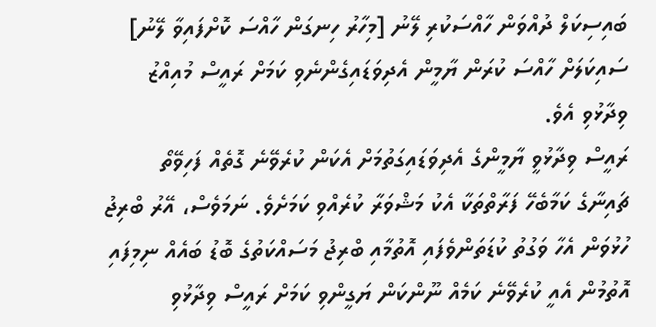ބައިސިކަލް ދުއްވަން ހާއްސަކުރި ލޭނު [މިހާރު ހިނގަން ހާއްސަ ކޮށްފައިވާ ލޭނު] ސައިކަލަށް ހާއްސަ ކުރަން ޔާމީން އެދިވަޑައިގެންނެވި ކަމަށް ރައީސް މުއިއްޒު ވިދާޅުވި އެވެ.
ރައީސް ވިދާޅުވީ ޔާމީންގެ އެދިވަޑައިގަތުމަށް އެކަން ކުރެވޭނެ ގޮތެއް ފަހިވޭތޯ ޗައިނާގެ ކަމާބެހޭ ފަރާތްތަކާ އެކު މަޝްވަރާ ކުރެއްވި ކަމަށެވެ. ނަމަވެސް، އޭރު ބްރިޖު ހުޅުވަން އެހާ ވަގުތު ކުޑަތަންވެފައި އޮތުމާއި ބްރިޖު މަސައްކަތުގެ ބޮޑު ބައެއް ނިމިފައި އޮތުމުން އެއީ ކުރެވޭނެ ކަމެއް ނޫންކަން ޔަގީންވި ކަމަށް ރައީސް ވިދާޅުވި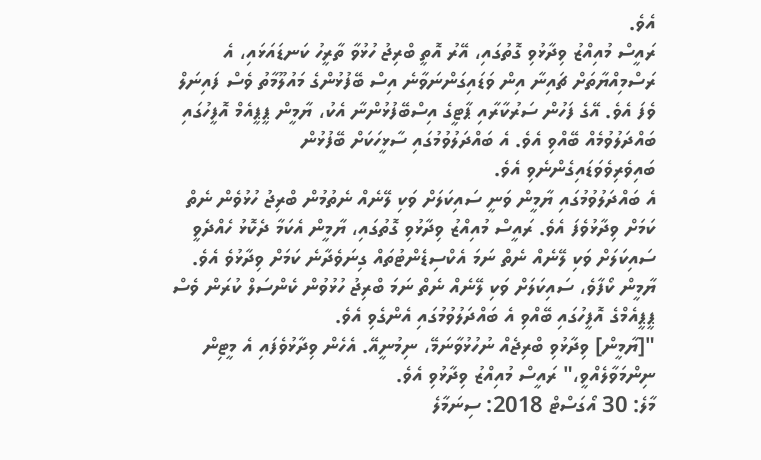އެވެ.
ރައީސް މުއިއްޒު ވިދާޅުވި ގޮތުގައި، އޭރު އޮތީ ބްރިޖު ހުޅުވާ ތާރީހު ކަނޑައަޅައި، އެ ރަސްމިއްޔާތަށް ޗައިނާ އިން ވަޑައިގަންނަވާނެ އިސް ބޭފުޅުންގެ މައުލޫމާތު ވެސް ފައިނަލް ވެފަ އެވެ. އޭގެ ފަހުން ސަރުކާރާއި ޕާޓީގެ އިސްބޭފުޅުންނާ އެކު، ޔާމީން ޕީޕީއެމް އޮފީހުގައި ބައްދަލުވުމެއް ބޭއްވި އެވެ. އެ ބައްދަލުވުމުގައި ސާޅީހަކަށް ބޭފުޅުން ބައިވެރިވެވަޑައިގެންނެވި އެވެ.
އެ ބައްދަލުވުމުގައި ޔާމީން ވަނީ ސައިކަލަށް ވަކި ލޭނެއް ނެތުމުން ބްރިޖު ހުޅުވެން ނެތް ކަމަށް ވިދާޅުވެފަ އެވެ. ރައީސް މުއިއްޒު ވިދާޅުވި ގޮތުގައި، ޔާމީން އެކަމާ ދެކޮޅު ހެއްދެވީ ސައިކަލަށް ވަކި ލޭނެއް ނެތް ނަމަ އެކްސިޑެންޓުތައް ގިނަވެދާނެ ކަމަށް ވިދާޅުވެ އެވެ. ޔާމީން ކޯފާވެ، ސައިކަލަށް ވަކި ލޭނެއް ނެތް ނަމަ ބްރިޖު ހުޅުވުން ކެންސަލް ކުރަން ވެސް ޕީޕީއެމްގެ އޮފީހުގައި ބޭއްވި އެ ބައްދަލުވުމުގައި އެންގެވި އެވެ.
"[ޔާމީން] ވިދާޅުވި ބްރިޖެއް ނުހުޅުވާނަމޭ، ނިމުނީއޭ. އެހެން ވިދާޅުވެފައި އެ މީޓިން ނިންމަވާލެއްވީ،" ރައީސް މުއިއްޒު ވިދާޅުވި އެވެ.
މާލެ: 30 އޯގަސްޓް 2018: ސިނަމާލެ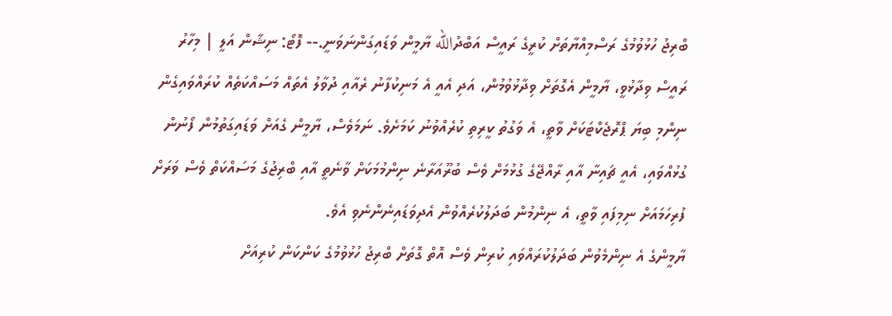ބްރިޖު ހުޅުވުމުގެ ރަސްމިއްޔާތަށް ކުރީގެ ރައީސް އަބްދުالله ޔާމީން ވަޑައިގަންނަވަނީ.-- ފޮޓޯ: ނިޝާން އަލީ | މިހާރު
ރައީސް ވިދާޅުވީ، ޔާމީން އެގޮތަށް ވިދާޅުވުމުން، އަދި އެއީ އެ މަނިކުފާނު ރެއާއި ދުވާލު އެތައް މަސައްކަތެއް ކުރައްވައިގެން ނިންމި ބިޔަ ޕްރޮޖެކްޓަކަށް ވާތީ، އެ ވަގުތު ކީރިތި ކުރެއްވުނު ކަމަށެވެ. ނަމަވެސް، ޔާމީން ގެއަށް ވަޑައިގަތުމުން ފޯނުން ގުޅުއްވައި، އެއީ ޗައިނާ އާއި ރާއްޖޭގެ ގުޅުމަށް ވެސް ބުރޫއަރާނެ ނިންމުމަކަށް ވާނެތީ އާއި ބްރިޖުގެ މަސައްކަތް ވެސް ވަރަށް ފުރިހަމައަށް ނިމިފައި ވާތީ، އެ ނިންމުން ބަދަލުކުރެއްވުން އެދިވަޑައިނެންނެވި އެވެ.
ޔާމީންގެ އެ ނިންމެވުން ބަދަލުކުރައްވައި ކުރިން ވެސް އޮތް ގޮތަށް ބްރިޖު ހުޅުވުމުގެ ކަންކަން ކުރިއަށް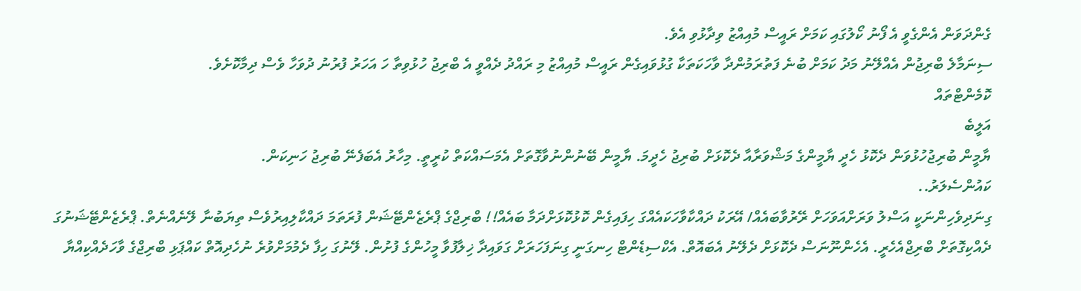ގެންދަވަން އެންގެވީ އެ ފޯނު ކޯލުގައި ކަމަށް ރައީސް މުއިއްޒު ވިދާޅުވި އެވެ.
ސިނަމާލެ ބްރިޖުން އެއްލޭނު މަދު ކަމަށް ބުނެ ފަތުރަމުންދާ ވާހަކަތަކާ ގުޅުވައިގެން ރައީސް މުއިއްޒު މި ރައްދު ދެއްވީ އެ ބްރިޖު ހުޅުވިތާ ހަ އަހަރު ފުރުނު ދުވަހާ ވެސް ދިމާކޮށެވެ.
ކޮމެންޓްތައް
އަލީބެ
ޔާމީން ބުރިޖުހުޅުވަން ދެކޮޅު ހެދީ ޔާމީންގެ މަޝްވަރާއާ ދެކޮޅަށް ބުރިޖު ހެދީމަ. ޔާމީން ބޭނުންނުވާގޮތަށް އެމަސައްކަތް ކުރީތީ. މިހާރު އެބަފެނޭ ބުރިޖު ހަނިކަން.
ކައުންސެލަރު..
ގިނަދިވެހިންނަކީ އަސްލު ވަރަށްއަވަހަށް ރޭރުވާބައެއް/ އޭރަކު ދައްކާވާހަކައެއްގަ ހިފައިގެން ކޮޅުކޮޅަށްދަމާ ބައެއް!! ބްރިޖްގެ ޕްރެޒެންޓޭޝަން ފުރަތަމަ ދައްކާލިއިރުވެސް ތިޔަބުނާ ލޭނެއްނެތް. ޕްރެޒެންޓޭޝަނުގަ ދެއްކިގޮތަށް ބްރިޖްއެހެރީ. އެހެންނޫނަސް ދެކޮޅަށް ދެލޭނު އެބައޮތް. އެކްސިޑެންޓް ހިނގަނީ ގިނަފަހަރަށް ގަވައިދާ ޚިލާފުވާ މީހުންގެ ފުށުން. ލޭނުގަ ހިފާ ދެމުމަށްވުރެ ނުހެދިއޮތް ކައްޕަޅި ބްރިޖްގެ ވާހަދެއްކިއްޔާ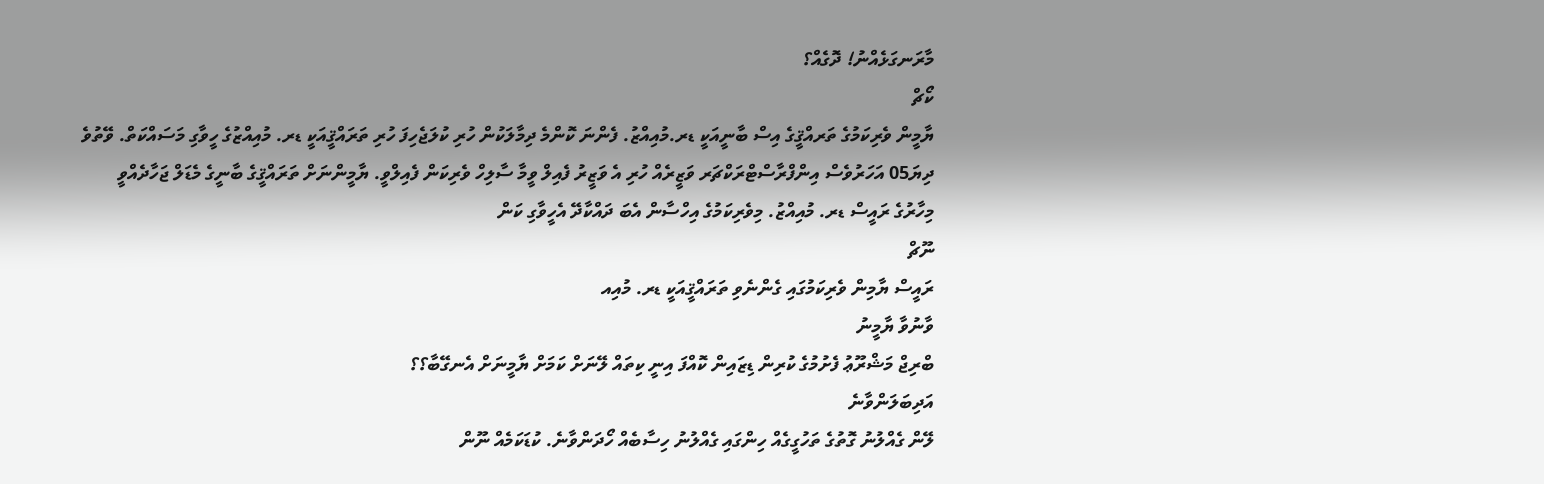މާރަނގަޅެއްނު! ދޮގެއް؟
ކޯޗް
ޔާމީން ވެރިކަމުގެ ތަރއްޤީގެ އިސް ބާނީއަކީ ޑރ.މުއިއްޒު. ފެންނަ ކޮންމެ ދިމާލަކުން ހުރި ކުލަޖެހިފަ ހުރި ތަރައްޤީއަކީ ޑރ. މުއިއްޒުގެ ހީވާގި މަސައްކަތް. ވޭތުވެ ދިޔަ05 އަހަރުވެސް އިންފްރާސްޓްރަކްޗަރ ވަޒީރެއް ހުރި އެ ވަޒީރު ފެއިލް ވީމާ ސާލިހް ވެރިކަން ފެއިލްވީ. ޔާމީންނަށް ތަރައްޤީގެ ބާނީގެ މެޑަލް ޖަހާދެއްވީ މިހާރުގެ ރައީސް ޑރ. މުއިއްޒު. މިވެރިކަމުގެ އިހްސާން އެބަ ދައްކާދޭ އެހީވާގި ކަން
ނޫޗް
ރައީސް ޔާމިން ވެރިކަމުގައި ގެންނެވި ތަރައްޤީއަކީ ޑރ. މުއިއ
ވާނުވާ ޔާމީނު
ބްރިޖް މަޝްރޫޢު ފެށުމުގެ ކުރިން ޑިޒައިން ކޮއްފަ އިނީ ކިތައް ލޭނަށް ކަމަށް ޔާމީނަށް އެނގޭބާ؟؟
އަދިބަލަންވާނެ
ލޭން ގެއްލުނު ގޮތުގެ ތަހުގީގެއް ހިންގައި ގެއްލުނު ހިސާބެއް ހޯދަންވާނެ. ކުޑަކަމެއް ނޫން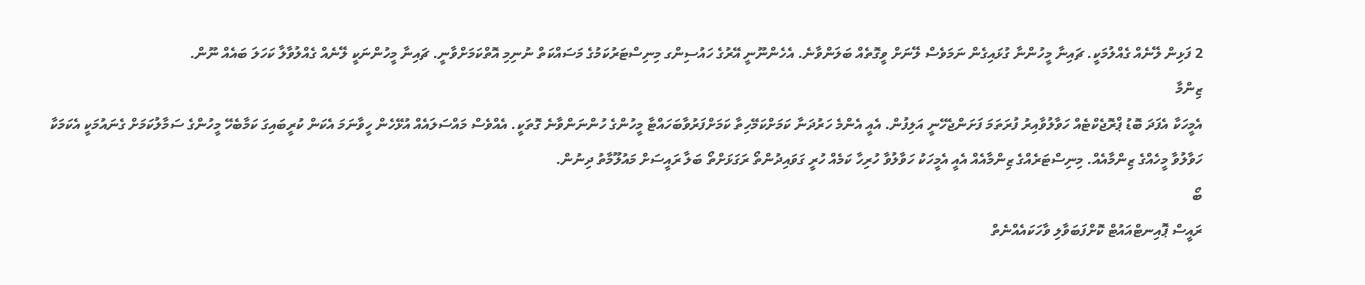2 ފަޅިން ލޭނެއް ގެއްލުމަކީ. ޗައިނާ މީހުންނާ ގުޅައިގެން ނަމަވެސް ލޭނަށް ވީގޮތެއް ބަލަންވާނެ. އެހެންނޫނީ އޭރުގެ ހައުސިންގ މިނިސްޓަރުކަމުގެ މަސައްކަތް ނުނިމި އޮތްކަމަށްވާނީ. ޗައިނާ މީހުންނަކީ ލޭނެއް ގެއްލުވާލާ ކަހަލަ ބައެއް ނޫން.
ޒިންމާ
އެމީހަކާ އެފަދަ ބޮޑު ޕްރޮޖެކްޓެއް ހަވާލުވާއިރު ފުރަތަމަ ފަށަންޖެހޭނީ އަލިފުން. އެއީ އެންމެ ހަރުދަނާ ކަމަށްކަމޭހިތާ ކަމަށްފަރުވާބަހައްޓާ މީހުންގެ ހުންނަންވާނެ ގޮތަކީ. އެއްވެސް މައްސަލައެއް އުޅޭހެން ހީވާނަމަ އެކަން ކުރީބައިގަ ކަމާބެހޭ މީހުންގެ ސަމާލުކަމަށް ގެނައުމަކީ އެކަމަކާ ހަވާލުވާ މީހެއްގެ ޒިންމާއެއް. މިނިސްޓަރެއްގެ ޒިންމާއެއް އެއީ އެމީހަކު ހަވާލުވާ ހުރިހާ ކަމެއް ހުރީ ގަވައިދުންތޯ ރަގަޅަށްތޯ ބަލާ ރައީސަށް މައުލޫމާތު ދިނުން.
ބޯ
ރައީސް ޕޮއިނޓްއައުޓް ކޮށްފަބަވާލި ވާހަކައެއްނެތް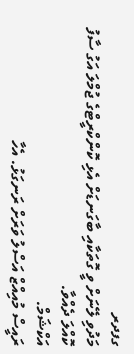ގފދރ
މަދުވި ލޭނަށް ވީ ގޮތަކާއި ބާގަނޑަށް އެޅި ކޮންކްރީޓްގެ ޖުމްލަ އަގު ސާފު ކޮއްލަ ދެއްވާ.
އަކްޝަމް.
ރައީސް މުއިއްޒް އަސްލު ވަރަށް ރަނގަޅު. އެހާ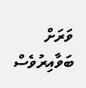ވަރަށް ބަވާއިރުވެސް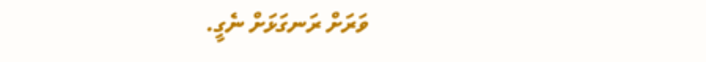ވަރަށް ރަނގަޅަށް ނެގީ.